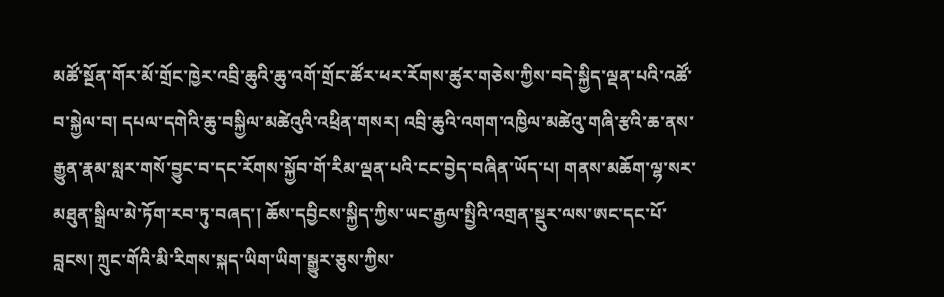མཚོ་སྔོན་གོར་མོ་གྲོང་ཁྱེར་འབྲི་ཆུའི་ཆུ་འགོ་གྲོང་ཚོར་ཕར་རོགས་ཚུར་གཅེས་ཀྱིས་བདེ་སྐྱིད་ལྡན་པའི་འཚོ་བ་སྐྱེལ་བ། དཔལ་དགེའི་ཆུ་བསྐྱིལ་མཚེའུའི་འཕྲིན་གསར། འབྲི་ཆུའི་འགག་འཁྱིལ་མཚེའུ་གཞི་རྩའི་ཆ་ནས་རྒྱུན་རྣམ་སླར་གསོ་བྱུང་བ་དང་རོགས་སྐྱོབ་གོ་རིམ་ལྡན་པའི་ངང་བྱེད་བཞིན་ཡོད་པ། གནས་མཆོག་ལྷ་སར་མཐུན་སྒྲིལ་མེ་ཏོག་རབ་ཏུ་བཞད་། ཆོས་དབྱིངས་སྐྱིད་ཀྱིས་ཡང་རྒྱལ་སྤྱིའི་འགྲན་སྡུར་ལས་ཨང་དང་པོ་བླངས། ཀྲུང་གོའི་མི་རིགས་སྐད་ཡིག་ཡིག་སྒྱུར་ཅུས་ཀྱིས་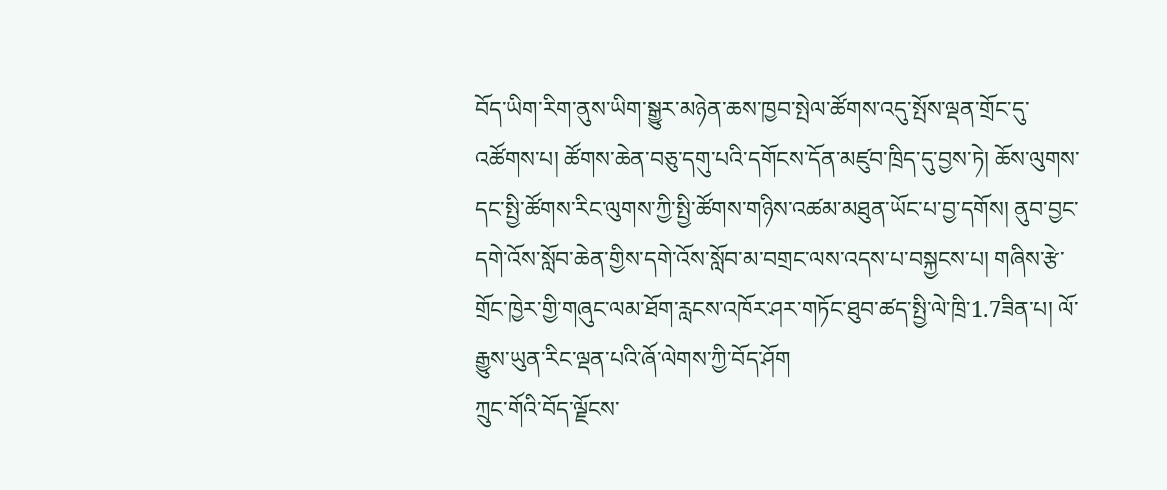བོད་ཡིག་རིག་ནུས་ཡིག་སྒྱུར་མཉེན་ཆས་ཁྱབ་སྤེལ་ཚོགས་འདུ་སྤོས་ལྡན་གྲོང་དུ་འཚོགས་པ། ཚོགས་ཆེན་བཅུ་དགུ་པའི་དགོངས་དོན་མཛུབ་ཁྲིད་དུ་བྱས་ཏེ། ཆོས་ལུགས་དང་སྤྱི་ཚོགས་རིང་ལུགས་ཀྱི་སྤྱི་ཚོགས་གཉིས་འཚམ་མཐུན་ཡོང་པ་བྱ་དགོས། ནུབ་བྱང་དགེ་འོས་སློབ་ཆེན་གྱིས་དགེ་འོས་སློབ་མ་བགྲང་ལས་འདས་པ་བསྐྱངས་པ། གཞིས་རྩེ་གྲོང་ཁྱེར་གྱི་གཞུང་ལམ་ཐོག་རླངས་འཁོར་ཤར་གཏོང་ཐུབ་ཚད་སྤྱི་ལེ་ཁྲི་1.7ཟིན་པ། ལོ་རྒྱུས་ཡུན་རིང་ལྡན་པའི་ཞོ་ལེགས་ཀྱི་བོད་ཤོག
ཀྲུང་གོའི་བོད་ལྗོངས་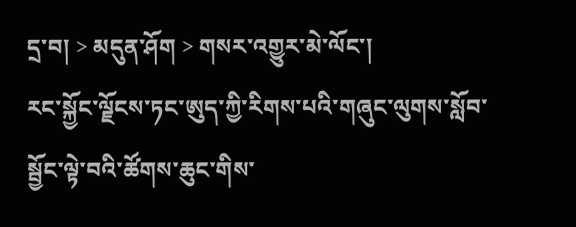དྲ་བ། > མདུན་ཤོག > གསར་འགྱུར་མེ་ལོང་།
རང་སྐྱོང་ལྗོངས་ཏང་ཨུད་ཀྱི་རིགས་པའི་གཞུང་ལུགས་སློབ་སྦྱོང་ལྟེ་བའི་ཚོགས་ཆུང་གིས་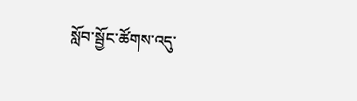སློབ་སྦྱོང་ཚོགས་འདུ་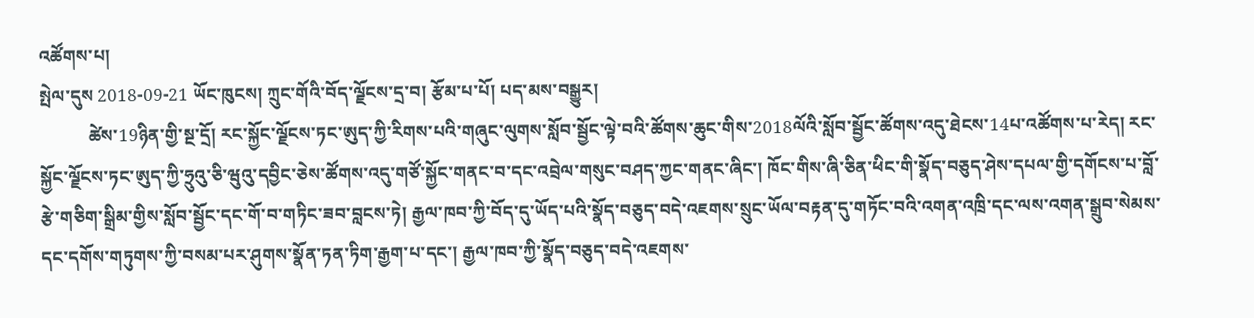འཚོགས་པ།
སྤེལ་དུས 2018-09-21 ཡོང་ཁུངས། ཀྲུང་གོའི་བོད་ལྗོངས་དྲ་བ། རྩོམ་པ་པོ། པད་མས་བསྒྱུར།
           ཚེས་19ཉིན་གྱི་སྔ་དྲོ། རང་སྐྱོང་ལྗོངས་ཏང་ཨུད་ཀྱི་རིགས་པའི་གཞུང་ལུགས་སློབ་སྦྱོང་ལྟེ་བའི་ཚོགས་ཆུང་གིས་2018ལོའི་སློབ་སྦྱོང་ཚོགས་འདུ་ཐེངས་14པ་འཚོགས་པ་རེད། རང་སྐྱོང་ལྗོངས་ཏང་ཨུད་ཀྱི་ཧྲུའུ་ཅི་ཝུའུ་དབྱིང་ཅེས་ཚོགས་འདུ་གཙོ་སྐྱོང་གནང་བ་དང་འབྲེལ་གསུང་བཤད་ཀྱང་གནང་ཞིང་། ཁོང་གིས་ཞི་ཅིན་ཕིང་གི་སྣོད་བཅུད་ཤེས་དཔལ་གྱི་དགོངས་པ་བློ་རྩེ་གཅིག་སྒྲིམ་གྱིས་སློབ་སྦྱོང་དང་གོ་བ་གཏིང་ཟབ་བླངས་ཏེ། རྒྱལ་ཁབ་ཀྱི་བོད་དུ་ཡོད་པའི་སྣོད་བཅུད་བདེ་འཇགས་སྲུང་ཡོལ་བརྟན་དུ་གཏོང་བའི་འགན་འཁྲི་དང་ལས་འགན་སྒྲུབ་སེམས་དང་དགོས་གཏུགས་ཀྱི་བསམ་པར་ཤུགས་སྣོན་ཏན་ཏིག་རྒྱག་པ་དང་། རྒྱལ་ཁབ་ཀྱི་སྣོད་བཅུད་བདེ་འཇགས་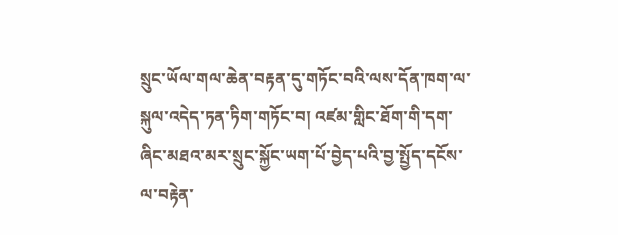སྲུང་ཡོལ་གལ་ཆེན་བརྟན་དུ་གཏོང་བའི་ལས་དོན་ཁག་ལ་སྐུལ་འདེད་ཏན་ཏིག་གཏོང་བ། འཛམ་གླིང་ཐོག་གི་དག་ཞིང་མཐའ་མར་སྲུང་སྐྱོང་ཡག་པོ་བྱེད་པའི་བྱ་སྤྱོད་དངོས་ལ་བརྟེན་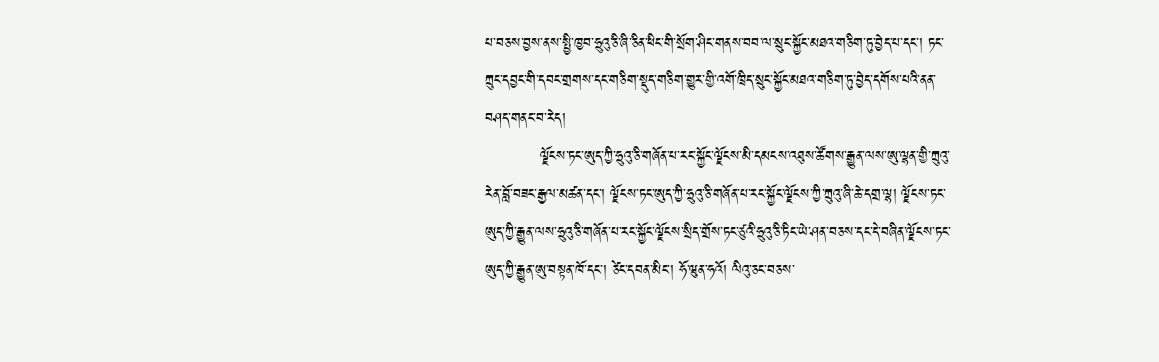པ་བཅས་བྱས་ནས་སྤྱི་ཁྱབ་ཧྲུའུ་ཅི་ཞི་ཅིན་ཕིང་གི་སྲོག་ཤིང་གནས་བབ་ལ་སྲུང་སྐྱོང་མཐའ་གཅིག་ཏུ་བྱེད་པ་དང་། ཏང་ཀྲུང་དབྱང་གི་དབང་གྲགས་དང་གཅིག་སྡུད་གཅིག་གྱུར་གྱི་འགོ་ཁྲིད་སྲུང་སྐྱོང་མཐའ་གཅིག་ཏུ་བྱེད་དགོས་པའི་ནན་བཤད་གནང་བ་རེད།
           ལྗོངས་ཏང་ཨུད་ཀྱི་ཧྲུའུ་ཅི་གཞོན་པ་རང་སྐྱོང་ལྗོངས་མི་དམངས་འཐུས་ཚོགས་རྒྱུན་ལས་ཨུ་ལྷན་གྱི་ཀྲུའུ་རེན་བློ་བཟང་རྒྱལ་མཚན་དང་། ལྗོངས་ཏང་ཨུད་ཀྱི་ཧྲུའུ་ཅི་གཞོན་པ་རང་སྐྱོང་ལྗོངས་ཀྱི་ཀྲུའུ་ཞི་ཆེ་དགྲ་ལྷ། ལྗོངས་ཏང་ཨུད་ཀྱི་རྒྱུན་ལས་ཧྲུའུ་ཅི་གཞོན་པ་རང་སྐྱོང་ལྗོངས་སྲིད་གྲོས་ཏང་ཙུའི་ཧྲུའུ་ཅི་ཏིང་ཡེ་ཤན་བཅས་དང་དེ་བཞིན་ལྗོངས་ཏང་ཨུད་ཀྱི་རྒྱུན་ཨུ་བསྟན་ཁོ་དང་། ཙེང་དབན་མིང་། ཧོ་ཝུན་ཧའོ། ལིའུ་ཅང་བཅས་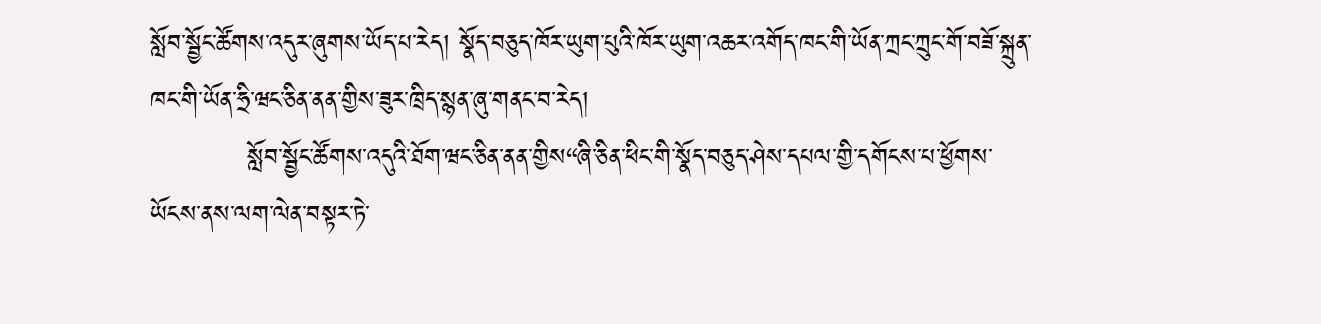སློབ་སྦྱོང་ཚོགས་འདུར་ཞུགས་ཡོད་པ་རེད། སྣོད་བཅུད་ཁོར་ཡུག་པུའི་ཁོར་ཡུག་འཆར་འགོད་ཁང་གི་ཡོན་ཀྲང་ཀྲུང་གོ་བཟོ་སྐྲུན་ཁང་གི་ཡོན་ཧྲི་ཝང་ཅིན་ནན་གྱིས་ཟུར་ཁྲིད་སྙན་ཞུ་གནང་བ་རེད།
           སློབ་སྦྱོང་ཚོགས་འདུའི་ཐོག་ཝང་ཅིན་ནན་གྱིས“ཞི་ཅིན་ཕིང་གི་སྣོད་བཅུད་ཤེས་དཔལ་གྱི་དགོངས་པ་ཕྱོགས་ཡོངས་ནས་ལག་ལེན་བསྟར་ཏེ་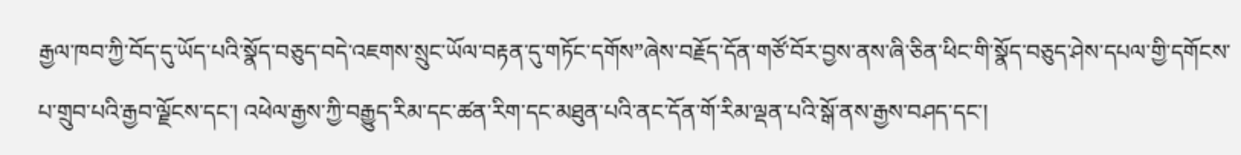རྒྱལ་ཁབ་ཀྱི་བོད་དུ་ཡོད་པའི་སྣོད་བཅུད་བདེ་འཇགས་སྲུང་ཡོལ་བརྟན་དུ་གཏོང་དགོས”ཞེས་བརྗོད་དོན་གཙོ་བོར་བྱས་ནས་ཞི་ཅིན་ཕིང་གི་སྣོད་བཅུད་ཤེས་དཔལ་གྱི་དགོངས་པ་གྲུབ་པའི་རྒྱབ་ལྗོངས་དང་། འཕེལ་རྒྱས་ཀྱི་བརྒྱུད་རིམ་དང་ཚན་རིག་དང་མཐུན་པའི་ནང་དོན་གོ་རིམ་ལྡན་པའི་སྒོ་ནས་རྒྱས་བཤད་དང་།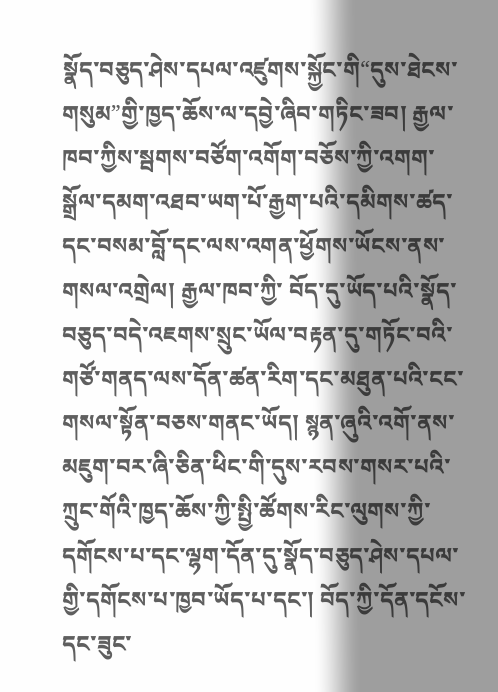སྣོད་བཅུད་ཤེས་དཔལ་འཛུགས་སྐྱོང་གི“དུས་ཐེངས་གསུམ”གྱི་ཁྱད་ཆོས་ལ་དབྱེ་ཞིབ་གཏིང་ཟབ། རྒྱལ་ཁབ་ཀྱིས་སྦགས་བཙོག་འགོག་བཅོས་ཀྱི་འགག་སྒྲོལ་དམག་འཐབ་ཡག་པོ་རྒྱག་པའི་དམིགས་ཚད་དང་བསམ་བློ་དང་ལས་འགན་ཕྱོགས་ཡོངས་ནས་གསལ་འགྲེལ། རྒྱལ་ཁབ་ཀྱི་ བོད་དུ་ཡོད་པའི་སྣོད་བཅུད་བདེ་འཇགས་སྲུང་ཡོལ་བརྟན་དུ་གཏོང་བའི་གཙོ་གནད་ལས་དོན་ཚན་རིག་དང་མཐུན་པའི་ངང་གསལ་སྟོན་བཅས་གནང་ཡོད། སྙན་ཞུའི་འགོ་ནས་མཇུག་བར་ཞི་ཅིན་ཕིང་གི་དུས་རབས་གསར་པའི་ཀྲུང་གོའི་ཁྱད་ཆོས་ཀྱི་སྤྱི་ཚོགས་རིང་ལུགས་ཀྱི་དགོངས་པ་དང་ལྷག་དོན་དུ་སྣོད་བཅུད་ཤེས་དཔལ་གྱི་དགོངས་པ་ཁྱབ་ཡོད་པ་དང་། བོད་ཀྱི་དོན་དངོས་དང་ཟུང་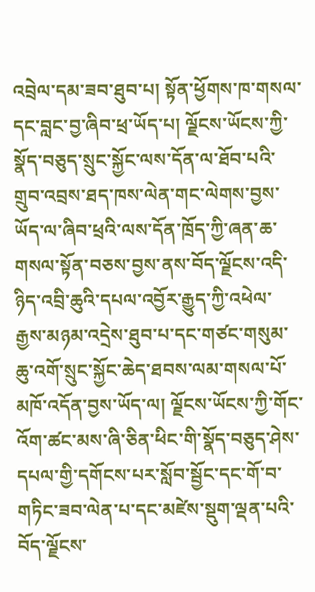འབྲེལ་དམ་ཟབ་ཐུབ་པ། སྟོན་ཕྱོགས་ཁ་གསལ་དང་བླང་བྱ་ཞིབ་ཕྲ་ཡོད་པ། ལྗོངས་ཡོངས་ཀྱི་སྣོད་བཅུད་སྲུང་སྐྱོང་ལས་དོན་ལ་ཐོབ་པའི་གྲུབ་འབྲས་ཐད་ཁས་ལེན་གང་ལེགས་བྱས་ཡོད་ལ་ཞིབ་ཕྲའི་ལས་དོན་ཁྲོད་ཀྱི་ཞན་ཆ་གསལ་སྟོན་བཅས་བྱས་ནས་བོད་ལྗོངས་འདི་ཉིད་འབྲི་ཆུའི་དཔལ་འབྱོར་རྒྱུད་ཀྱི་འཕེལ་རྒྱས་མཉམ་འདྲེས་ཐུབ་པ་དང་གཙང་གསུམ་ཆུ་འགོ་སྲུང་སྐྱོང་ཆེད་ཐབས་ལམ་གསལ་པོ་མཁོ་འདོན་བྱས་ཡོད་ལ། ལྗོངས་ཡོངས་ཀྱི་གོང་འོག་ཚང་མས་ཞི་ཅིན་ཕིང་གི་སྣོད་བཅུད་ཤེས་དཔལ་གྱི་དགོངས་པར་སློབ་སྦྱོང་དང་གོ་བ་གཏིང་ཟབ་ལེན་པ་དང་མཛེས་སྡུག་ལྡན་པའི་བོད་ལྗོངས་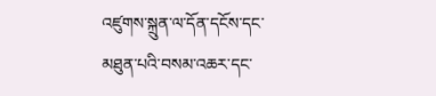འཛུགས་སྐྲུན་ལ་དོན་དངོས་དང་མཐུན་པའི་བསམ་འཆར་དང་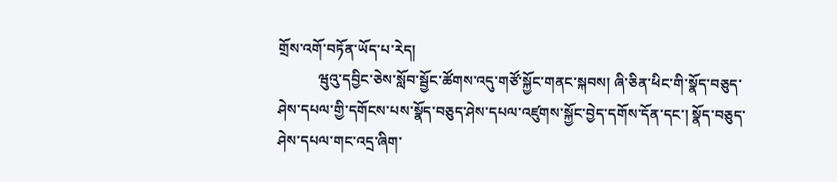གྲོས་འགོ་བཏོན་ཡོད་པ་རེད།
           ཝུའུ་དབྱིང་ཅེས་སློབ་སྦྱོང་ཚོགས་འདུ་གཙོ་སྐྱོང་གནང་སྐབས། ཞི་ཅིན་ཕིང་གི་སྣོད་བཅུད་ཤེས་དཔལ་གྱི་དགོངས་པས་སྣོད་བཅུད་ཤེས་དཔལ་འཛུགས་སྐྱོང་བྱེད་དགོས་དོན་དང་། སྣོད་བཅུད་ཤེས་དཔལ་གང་འདྲ་ཞིག་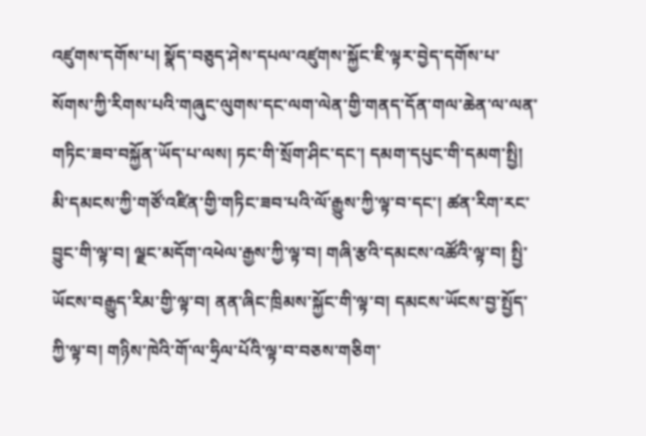འཛུགས་དགོས་པ། སྣོད་བཅུད་ཤེས་དཔལ་འཛུགས་སྐྱོང་ཇི་ལྟར་བྱེད་དགོས་པ་སོགས་ཀྱི་རིགས་པའི་གཞུང་ལུགས་དང་ལག་ལེན་གྱི་གནད་དོན་གལ་ཆེན་ལ་ལན་གཏིང་ཟབ་བསྐྱོན་ཡོད་པ་ལས། ཏང་གི་སྲོག་ཤིང་དང་། དམག་དཔུང་གི་དམག་སྤྱི། མི་དམངས་ཀྱི་གཙོ་འཛིན་གྱི་གཏིང་ཟབ་པའི་ལོ་རྒྱུས་ཀྱི་ལྟ་བ་དང་། ཚན་རིག་རང་བྱུང་གི་ལྟ་བ། ལྗང་མདོག་འཕེལ་རྒྱས་ཀྱི་ལྟ་བ། གཞི་རྩའི་དམངས་འཚོའི་ལྟ་བ། སྤྱི་ཡོངས་བརྒྱུད་རིམ་གྱི་ལྟ་བ། ནན་ཞིང་ཁྲིམས་སྐྱོང་གི་ལྟ་བ། དམངས་ཡོངས་བྱ་སྤྱོད་ཀྱི་ལྟ་བ། གཉིས་ཁེའི་གོ་ལ་ཧྲིལ་པོའི་ལྟ་བ་བཅས་གཅིག་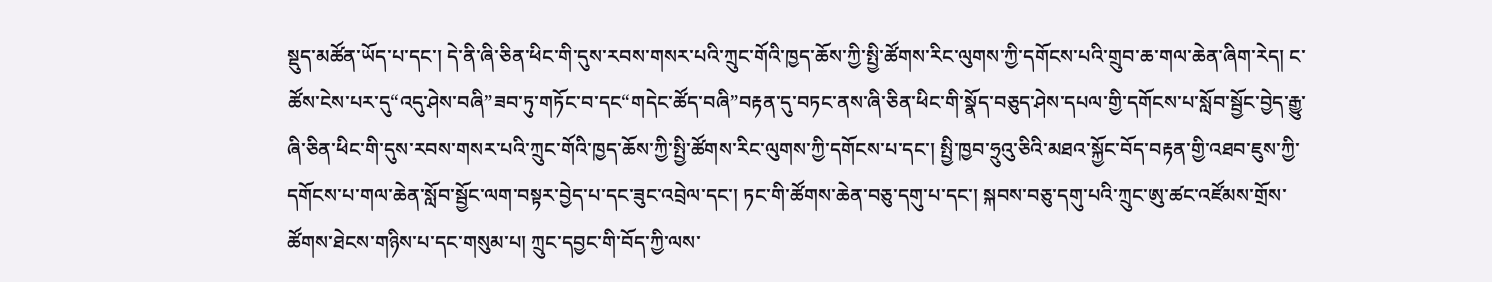སྡུད་མཚོན་ཡོད་པ་དང་། དེ་ནི་ཞི་ཅིན་ཕིང་གི་དུས་རབས་གསར་པའི་ཀྲུང་གོའི་ཁྱད་ཆོས་ཀྱི་སྤྱི་ཚོགས་རིང་ལུགས་ཀྱི་དགོངས་པའི་གྲུབ་ཆ་གལ་ཆེན་ཞིག་རེད། ང་ཚོས་ངེས་པར་དུ“འདུ་ཤེས་བཞི”ཟབ་ཏུ་གཏོང་བ་དང“གདེང་ཚོད་བཞི”བརྟན་དུ་བཏང་ནས་ཞི་ཅིན་ཕིང་གི་སྣོད་བཅུད་ཤེས་དཔལ་གྱི་དགོངས་པ་སློབ་སྦྱོང་བྱེད་རྒྱུ་ཞི་ཅིན་ཕིང་གི་དུས་རབས་གསར་པའི་ཀྲུང་གོའི་ཁྱད་ཆོས་ཀྱི་སྤྱི་ཚོགས་རིང་ལུགས་ཀྱི་དགོངས་པ་དང་། སྤྱི་ཁྱབ་ཧྲུའུ་ཅིའི་མཐའ་སྐྱོང་བོད་བརྟན་གྱི་འཐབ་ཇུས་ཀྱི་དགོངས་པ་གལ་ཆེན་སློབ་སྦྱོང་ལག་བསྟར་བྱེད་པ་དང་ཟུང་འབྲེལ་དང་། ཏང་གི་ཚོགས་ཆེན་བཅུ་དགུ་པ་དང་། སྐབས་བཅུ་དགུ་པའི་ཀྲུང་ཨུ་ཚང་འཛོམས་གྲོས་ཚོགས་ཐེངས་གཉིས་པ་དང་གསུམ་པ། ཀྲུང་དབྱང་གི་བོད་ཀྱི་ལས་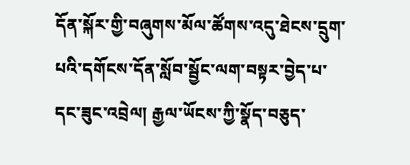དོན་སྐོར་གྱི་བཞུགས་མོལ་ཚོགས་འདུ་ཐེངས་དྲུག་པའི་དགོངས་དོན་སློབ་སྦྱོང་ལག་བསྟར་བྱེད་པ་དང་ཟུང་འབྲེལ། རྒྱལ་ཡོངས་ཀྱི་སྣོད་བཅུད་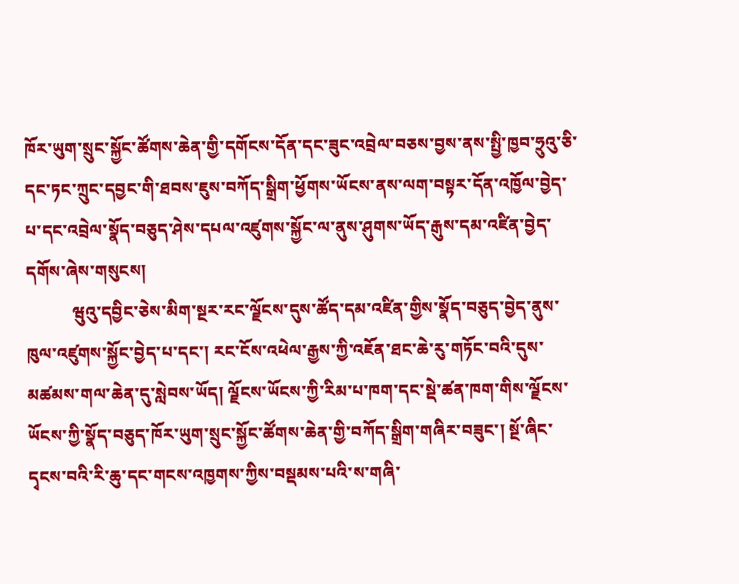ཁོར་ཡུག་སྲུང་སྐྱོང་ཚོགས་ཆེན་གྱི་དགོངས་དོན་དང་ཟུང་འབྲེལ་བཅས་བྱས་ནས་སྤྱི་ཁྱབ་ཧྲུའུ་ཅི་དང་ཏང་ཀྲུང་དབྱང་གི་ཐབས་ཇུས་བཀོད་སྒྲིག་ཕྱོགས་ཡོངས་ནས་ལག་བསྟར་དོན་འཁྱོལ་བྱེད་པ་དང་འབྲེལ་སྣོད་བཅུད་ཤེས་དཔལ་འཛུགས་སྐྱོང་ལ་ནུས་ཤུགས་ཡོད་རྒུས་དམ་འཛིན་བྱེད་དགོས་ཞེས་གསུངས།
           ཝུའུ་དབྱིང་ཅེས་མིག་སྔར་རང་ལྗོངས་དུས་ཚོད་དམ་འཛིན་གྱིས་སྣོད་བཅུད་བྱེད་ནུས་ཁུལ་འཛུགས་སྐྱོང་བྱེད་པ་དང་། རང་ངོས་འཕེལ་རྒྱས་ཀྱི་འཇོན་ཐང་ཆེ་རུ་གཏོང་བའི་དུས་མཚམས་གལ་ཆེན་དུ་སླེབས་ཡོད། ལྗོངས་ཡོངས་ཀྱི་རིམ་པ་ཁག་དང་སྡེ་ཚན་ཁག་གིས་ལྗོངས་ཡོངས་ཀྱི་སྣོད་བཅུད་ཁོར་ཡུག་སྲུང་སྐྱོང་ཚོགས་ཆེན་གྱི་བཀོད་སྒྲིག་གཞིར་བཟུང་། སྔོ་ཞིང་དྭངས་བའི་རི་ཆུ་དང་གངས་འཁྱགས་ཀྱིས་བསྡམས་པའི་ས་གཞི་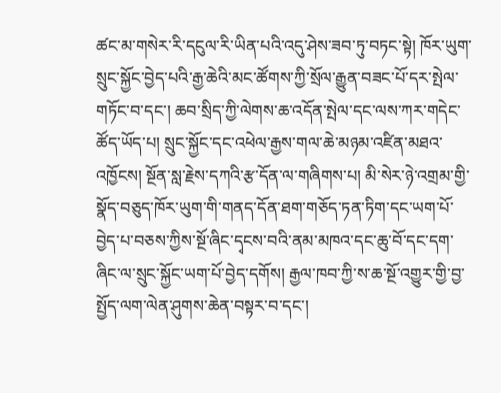ཚང་མ་གསེར་རི་དངུལ་རི་ཡིན་པའི་འདུ་ཤེས་ཟབ་ཏུ་བཏང་སྟེ། ཁོར་ཡུག་སྲུང་སྐྱོང་བྱེད་པའི་རྒྱ་ཆེའི་མང་ཚོགས་ཀྱི་སྲོལ་རྒྱུན་བཟང་པོ་དར་སྤེལ་གཏོང་བ་དང་། ཆབ་སྲིད་ཀྱི་ལེགས་ཆ་འདོན་སྤེལ་དང་ལས་ཀར་གདེང་ཚོད་ཡོད་པ། སྲུང་སྐྱོང་དང་འཕེལ་རྒྱས་གལ་ཆེ་མཉམ་འཛིན་མཐའ་འཁྱོངས། སྔོན་སླ་རྗེས་དཀའི་རྩ་དོན་ལ་གཞིགས་པ། མི་སེར་ཉེ་འགྲམ་གྱི་སྣོད་བཅུད་ཁོར་ཡུག་གི་གནད་དོན་ཐག་གཅོད་ཏན་ཏིག་དང་ཡག་པོ་བྱེད་པ་བཅས་ཀྱིས་སྔོ་ཞིང་དྭངས་བའི་ནམ་མཁའ་དང་ཆུ་བོ་དང་དག་ཞིང་ལ་སྲུང་སྐྱོང་ཡག་པོ་བྱེད་དགོས། རྒྱལ་ཁབ་ཀྱི་ས་ཆ་སྔོ་འགྱུར་གྱི་བྱ་སྤྱོད་ལག་ལེན་ཤུགས་ཆེན་བསྟར་བ་དང་།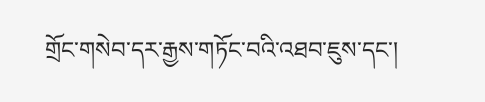གྲོང་གསེབ་དར་རྒྱས་གཏོང་བའི་འཐབ་ཇུས་དང་།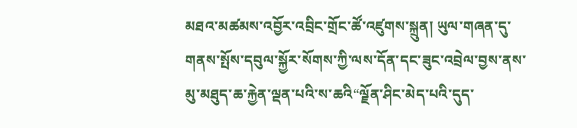མཐའ་མཚམས་འབྱོར་འབྲིང་གྲོང་ཚོ་འཛུགས་སྐྲུན། ཡུལ་གཞན་དུ་གནས་སྤོས་དབུལ་སྐྱོར་སོགས་ཀྱི་ལས་དོན་དང་ཟུང་འབྲེལ་བྱས་ནས་མུ་མཐུད་ཆ་རྐྱེན་ལྡན་པའི་ས་ཆའི“ལྗོན་ཤིང་མེད་པའི་དུད་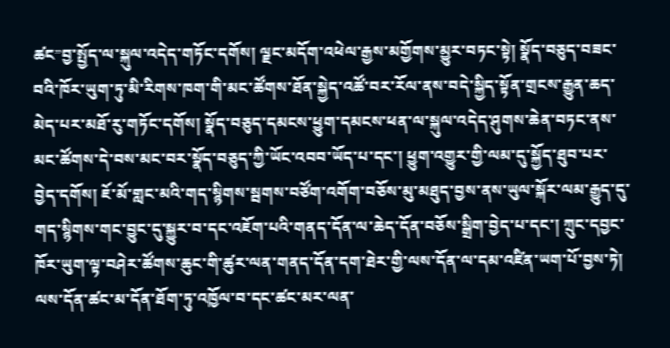ཚང”བྱ་སྤྱོད་ལ་སྐུལ་འདེད་གཏོང་དགོས། ལྗང་མདོག་འཕེལ་རྒྱས་མགྱོགས་མྱུར་བཏང་སྟེ། སྣོད་བཅུད་བཟང་བའི་ཁོར་ཡུག་ཏུ་མི་རིགས་ཁག་གི་མང་ཚོགས་ཐོན་སྐྱེད་འཚོ་བར་རོལ་ནས་བདེ་སྐྱིད་སྟོན་གྲངས་རྒྱུན་ཆད་མེད་པར་མཐོ་རུ་གཏོང་དགོས། སྣོད་བཅུད་དམངས་ཕྱུག་དམངས་ཕན་ལ་སྐུལ་འདེད་ཤུགས་ཆེན་བཏང་ནས་མང་ཚོགས་དེ་བས་མང་བར་སྣོད་བཅུད་ཀྱི་ཡོང་འབབ་ཡོད་པ་དང་། ཕྱུག་འགྱུར་གྱི་ལམ་དུ་སྐྱོད་ཐུབ་པར་བྱེད་དགོས། ཇོ་མོ་གླང་མའི་གད་སྙིགས་སྦགས་བཙོག་འགོག་བཅོས་མུ་མཐུད་བྱས་ནས་ཡུལ་སྐོར་ལམ་རྒྱུད་དུ་གད་སྙིགས་གང་བྱུང་དུ་སྐྱུར་བ་དང་འཇོག་པའི་གནད་དོན་ལ་ཆེད་དོན་བཅོས་སྒྲིག་བྱེད་པ་དང་། ཀྲུང་དབྱང་ཁོར་ཡུག་ལྟ་བཤེར་ཚོགས་ཆུང་གི་ཚུར་ལན་གནད་དོན་དག་ཐེར་གྱི་ལས་དོན་ལ་དམ་འཛིན་ཡག་པོ་བྱས་ཏེ། ལས་དོན་ཚང་མ་དོན་ཐོག་ཏུ་འཁྱོལ་བ་དང་ཚང་མར་ལན་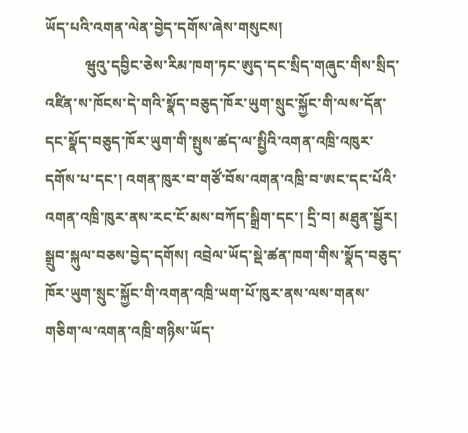ཡོད་པའི་འགན་ལེན་བྱེད་དགོས་ཞེས་གསུངས།
           ཝུའུ་དབྱིང་ཅེས་རིམ་ཁག་ཏང་ཨུད་དང་སྲིད་གཞུང་གིས་སྲིད་འཛིན་ས་ཁོངས་དེ་གའི་སྣོད་བཅུད་ཁོར་ཡུག་སྲུང་སྐྱོང་གི་ལས་དོན་དང་སྣོད་བཅུད་ཁོར་ཡུག་གི་སྤུས་ཚད་ལ་སྤྱིའི་འགན་འཁྲི་འཁུར་དགོས་པ་དང་། འགན་ཁུར་བ་གཙོ་བོས་འགན་འཁྲི་བ་ཨང་དང་པོའི་འགན་འཁྲི་ཁུར་ནས་རང་ངོ་མས་བཀོད་སྒྲིག་དང་། དྲི་བ། མཐུན་སྦྱོར། སྒྲུབ་སྐུལ་བཅས་བྱེད་དགོས། འབྲེལ་ཡོད་སྡེ་ཚན་ཁག་གིས་སྣོད་བཅུད་ཁོར་ཡུག་སྲུང་སྐྱོང་གི་འགན་འཁྲི་ཡག་པོ་ཁུར་ནས་ལས་གནས་གཅིག་ལ་འགན་འཁྲི་གཉིས་ཡོད་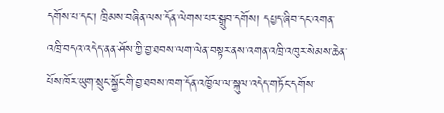དགོས་པ་དང་། ཁྲིམས་བཞིན་ལས་དོན་ལེགས་པར་སྒྲུབ་དགོས། དཔྱད་ཞིབ་དང་འགན་འཁྲི་བདའ་འདེད་ནན་ཤོས་ཀྱི་བྱ་ཐབས་ལག་ལེན་བསྟར་ནས་འགན་འཁྲི་འཁུར་སེམས་ཆེན་པོས་ཁོར་ཡུག་སྲུང་སྐྱོང་གི་བྱ་ཐབས་ཁག་དོན་འཁྱོལ་ལ་སྐུལ་འདེད་གཏོང་དགོས་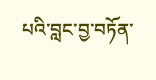པའི་བླང་བྱ་བཏོན་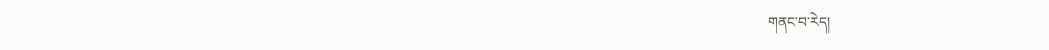གནང་བ་རེད།